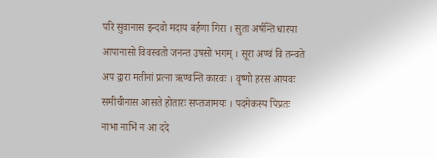परि सुवानास इन्दवो मदाय बर्हणा गिरा । सुता अर्षन्ति धारया
आपानासो विवस्वतो जनन्त उषसो भगम् । सूरा अण्वं वि तन्वते
अप द्वारा मतीनां प्रत्ना ऋण्वन्ति कारवः । वृष्णो हरस आयवः
समीचीनास आसते होतारः सप्तजामयः । पदमेकस्य पिप्रतः
नाभा नाभिं न आ ददे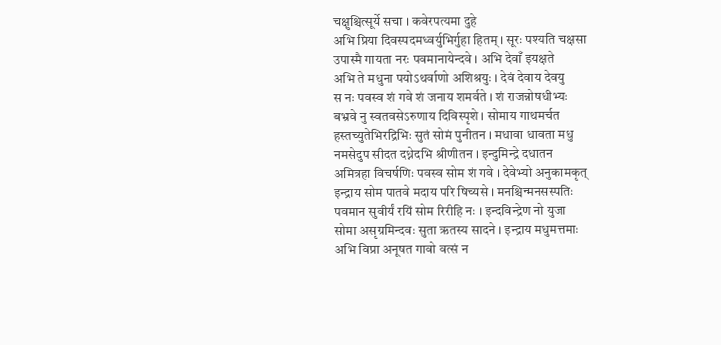चक्षुश्चित्सूर्ये सचा । कवेरपत्यमा दुहे
अभि प्रिया दिवस्पदमध्वर्युभिर्गुहा हितम् । सूरः पश्यति चक्षसा
उपास्मै गायता नरः पवमानायेन्दवे । अभि देवाँ इयक्षते
अभि ते मधुना पयोऽथर्वाणो अशिश्रयुः । देवं देवाय देवयु
स नः पवस्व शं गवे शं जनाय शमर्वते । शं राजन्नोषधीभ्यः
बभ्रवे नु स्वतवसेऽरुणाय दिविस्पृशे । सोमाय गाथमर्चत
हस्तच्युतेभिरद्रिभिः सुतं सोमं पुनीतन । मधावा धावता मधु
नमसेदुप सीदत दध्नेदभि श्रीणीतन । इन्दुमिन्द्रे दधातन
अमित्रहा विचर्षणिः पवस्व सोम शं गवे । देवेभ्यो अनुकामकृत्
इन्द्राय सोम पातवे मदाय परि षिच्यसे । मनश्चिन्मनसस्पतिः
पवमान सुवीर्यं रयिं सोम रिरीहि नः । इन्दविन्द्रेण नो युजा
सोमा असृग्रमिन्दवः सुता ऋतस्य सादने । इन्द्राय मधुमत्तमाः
अभि विप्रा अनूषत गावो वत्सं न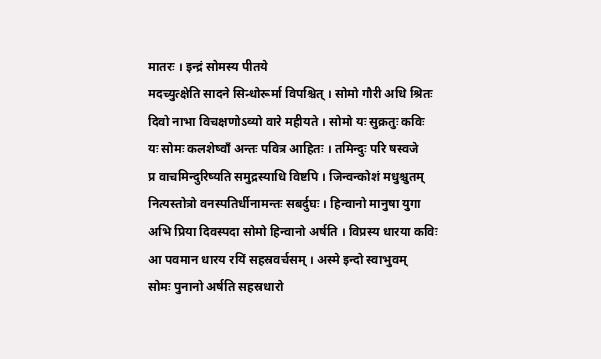मातरः । इन्द्रं सोमस्य पीतये
मदच्युत्क्षेति सादने सिन्धोरूर्मा विपश्चित् । सोमो गौरी अधि श्रितः
दिवो नाभा विचक्षणोऽव्यो वारे महीयते । सोमो यः सुक्रतुः कविः
यः सोमः कलशेष्वाँ अन्तः पवित्र आहितः । तमिन्दुः परि षस्वजे
प्र वाचमिन्दुरिष्यति समुद्रस्याधि विष्टपि । जिन्वन्कोशं मधुश्चुतम्
नित्यस्तोत्रो वनस्पतिर्धीनामन्तः सबर्दुघः । हिन्वानो मानुषा युगा
अभि प्रिया दिवस्पदा सोमो हिन्वानो अर्षति । विप्रस्य धारया कविः
आ पवमान धारय रयिं सहस्रवर्चसम् । अस्मे इन्दो स्वाभुवम्
सोमः पुनानो अर्षति सहस्रधारो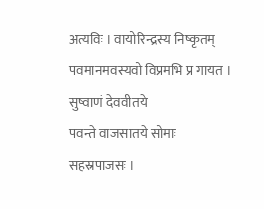अत्यविः । वायोरिन्द्रस्य निष्कृतम्
पवमानमवस्यवो विप्रमभि प्र गायत । सुष्वाणं देववीतये
पवन्ते वाजसातये सोमाः सहस्रपाजसः ।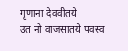गृणाना देववीतये
उत नो वाजसातये पवस्व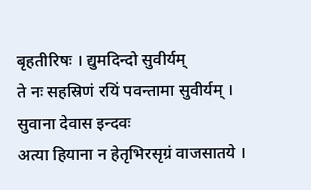बृहतीरिषः । द्युमदिन्दो सुवीर्यम्
ते नः सहस्रिणं रयिं पवन्तामा सुवीर्यम् । सुवाना देवास इन्दवः
अत्या हियाना न हेतृभिरसृग्रं वाजसातये ।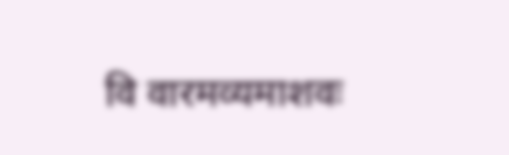वि वारमव्यमाशवः